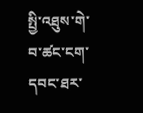སྤྱི་འཐུས་གེ་བ་ཚང་ངག་དབང་ཐར་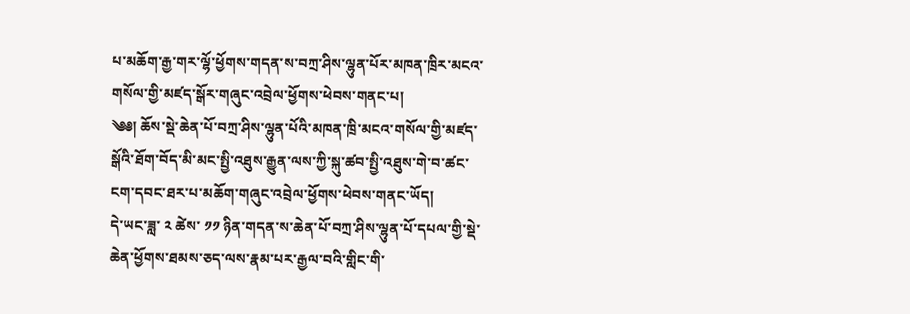པ་མཆོག་རྒྱ་གར་ལྷོ་ཕྱོགས་གདན་ས་བཀྲ་ཤིས་ལྷུན་པོར་མཁན་ཁྲིར་མངའ་གསོལ་གྱི་མཛད་སྒོར་གཞུང་འབྲེལ་ཕྱོགས་ཕེབས་གནང་པ།
༄༅། ཆོས་སྡེ་ཆེན་པོ་བཀྲ་ཤིས་ལྷུན་པོའི་མཁན་ཁྲི་མངའ་གསོལ་གྱི་མཛད་སྒོའི་ཐོག་བོད་མི་མང་སྤྱི་འཐུས་རྒྱུན་ལས་ཀྱི་སྐུ་ཚབ་སྤྱི་འཐུས་གེ་བ་ཚང་ངག་དབང་ཐར་པ་མཆོག་གཞུང་འབྲེལ་ཕྱོགས་ཕེབས་གནང་ཡོད།
དེ་ཡང་ཟླ་ ༢ ཚེས་ ༡༡ ཉིན་གདན་ས་ཆེན་པོ་བཀྲ་ཤིས་ལྷུན་པོ་དཔལ་གྱི་སྡེ་ཆེན་ཕྱོགས་ཐམས་ཅད་ལས་རྣམ་པར་རྒྱལ་བའི་གླིང་གི་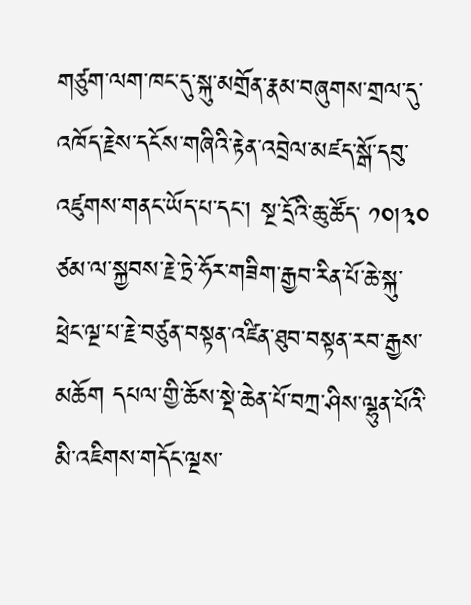གཙུག་ལག་ཁང་དུ་སྐུ་མགྲོན་རྣམ་བཞུགས་གྲལ་དུ་འཁོད་རྗེས་དངོས་གཞིའི་རྟེན་འབྲེལ་མཛད་སྒོ་དབུ་འཛུགས་གནང་ཡོད་པ་དང་། སྔ་དྲོའི་ཆུ་ཚོད་ ༡༠།༣༠ ཙམ་ལ་སྐྱབས་རྗེ་ཏྲེ་ཧོར་གཟིག་རྒྱབ་རིན་པོ་ཆེ་སྐུ་ཕྲེང་ལྔ་པ་རྗེ་བཙུན་བསྟན་འཛིན་ཐུབ་བསྟན་རབ་རྒྱས་མཆོག དཔལ་གྱི་ཆོས་སྡེ་ཆེན་པོ་བཀྲ་ཤིས་ལྷུན་པོའི་མི་འཇིགས་གདོང་ལྔས་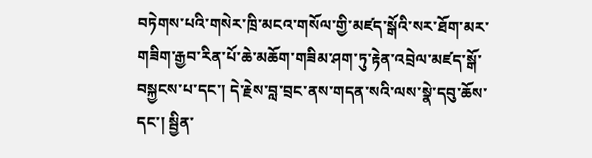བཏེགས་པའི་གསེར་ཁྲི་མངའ་གསོལ་གྱི་མཛད་སྒོའི་སར་ཐོག་མར་གཟིག་རྒྱབ་རིན་པོ་ཆེ་མཆོག་གཟིམ་ཤག་ཏུ་རྟེན་འབྲེལ་མཛད་སྒོ་བསྐྱངས་པ་དང་། དེ་རྗེས་བླ་བྲང་ནས་གདན་སའི་ལས་སྣེ་དབུ་ཆོས་དང་། སྦྱིན་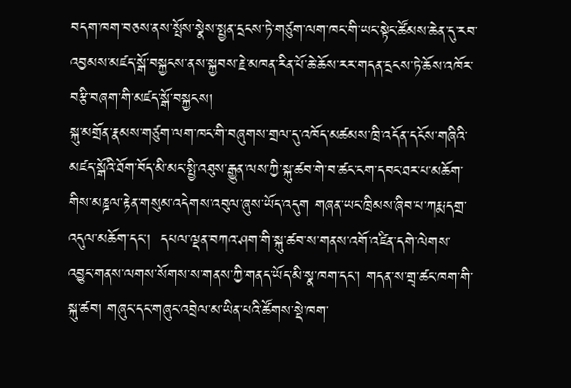བདག་ཁག་བཅས་ནས་སྤོས་སྣེས་སྤྱན་དྲངས་ཏེ་གཙུག་ལག་ཁང་གི་ཡང་སྟེང་ཚོམས་ཆེན་དུ་རབ་འབྱམས་མཛད་སྒོ་བསྐྱངས་ནས་སྐྱབས་རྗེ་མཁན་རིན་པོ་ཆེ་ཆོས་རར་གདན་དྲངས་ཏེ་ཆོས་འཁོར་བརྩི་བཞག་གི་མཛད་སྒོ་བསྐྱངས།
སྐུ་མགྲོན་རྣམས་གཙུག་ལག་ཁང་གི་བཞུགས་གྲལ་དུ་འཁོད་མཚམས་ཁྲི་འདོན་དངོས་གཞིའི་མཛད་སྒོའི་ཐོག་བོད་མི་མང་སྤྱི་འཐུས་རྒྱུན་ལས་ཀྱི་སྐུ་ཚབ་གེ་བ་ཚང་ངག་དབང་ཐར་པ་མཆོག་གིས་མཎྜལ་རྟེན་གསུམ་འདེགས་འབུལ་ཞུས་ཡོད་འདུག གཞན་ཡང་ཁྲིམས་ཞིབ་པ་ཀརྨ་དགྲ་འདུལ་མཆོག་དང་།  དཔལ་ལྡན་བཀའ་ཤག་གི་སྐུ་ཚབ་ས་གནས་འགོ་འཛིན་དགེ་ལེགས་འབྱུང་གནས་ལགས་སོགས་ས་གནས་ཀྱི་གནད་ཡོད་མི་སྣ་ཁག་དང་། གདན་ས་གྲྭ་ཚང་ཁག་གི་སྐུ་ཚབ། གཞུང་དང་གཞུང་འབྲེལ་མ་ཡིན་པའི་ཚོགས་སྡེ་ཁག་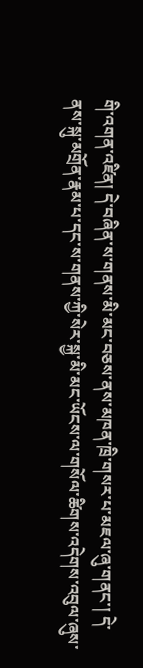གི་འགན་འཛིན། དེ་བཞིན་ས་གནས་མི་མང་བཅས་ནས་མཁན་ཁྲི་གསར་པ་མཇལ་ཞུ་གནང་། དེ་ནས་སྐུ་མགྲོན་རྣམ་པ་དང་ས་གནས་ཀྱི་སེར་སྐྱ་མི་མང་ཡོངས་ལ་གསོལ་ཚིགས་འདེགས་འབུལ་ཞུས་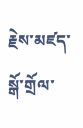རྗེས་མཛད་སྒོ་གྲོལ་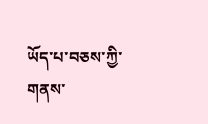ཡོད་པ་བཅས་ཀྱི་གནས་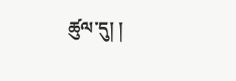ཚུལ་དུ། །